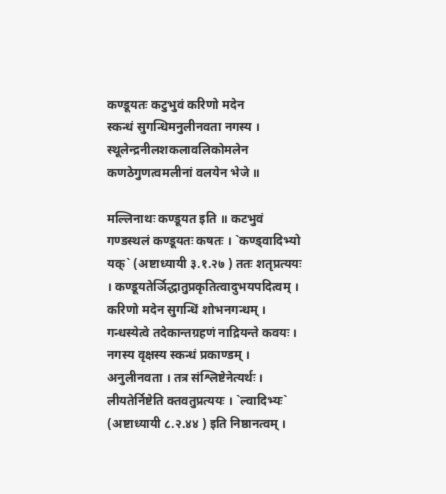कण्डूयतः कटुभुवं करिणो मदेन
स्कन्धं सुगन्धिमनुलीनवता नगस्य ।
स्थूलेन्द्रनीलशकलावलिकोमलेन
कणठेगुणत्वमलीनां वलयेन भेजे ॥

मल्लिनाथः कण्डूयत इति ॥ कटभुवं गण्डस्थलं कण्डूयतः कषतः । `कण्ड्वादिभ्यो यक्` (अष्टाध्यायी ३.१.२७ ) ततः शतृप्रत्ययः । कण्डूयतेर्ञिद्धातुप्रकृतित्वादुभयपदित्वम् । करिणो मदेन सुगन्धिं शोभनगन्धम् । गन्धस्येत्वे तदेकान्तग्रहणं नाद्रियन्ते कवयः । नगस्य वृक्षस्य स्कन्धं प्रकाण्डम् । अनुलीनवता । तत्र संश्लिष्टेनेत्यर्थः । लीयतेर्निष्टेति क्तवतुप्रत्ययः । `ल्वादिभ्यः` (अष्टाध्यायी ८.२.४४ ) इति निष्ठानत्वम् ।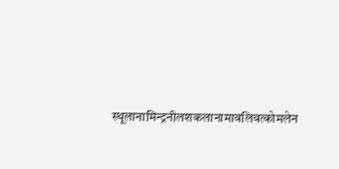स्थूलानामिन्द्रनीलशकलानामावलिवत्कोमलेन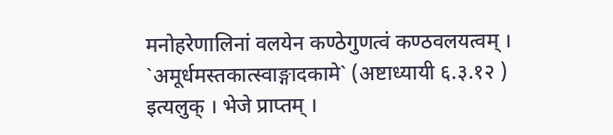मनोहरेणालिनां वलयेन कण्ठेगुणत्वं कण्ठवलयत्वम् । `अमूर्धमस्तकात्स्वाङ्गादकामे` (अष्टाध्यायी ६.३.१२ ) इत्यलुक् । भेजे प्राप्तम् ।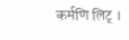कर्मणि लिट् ।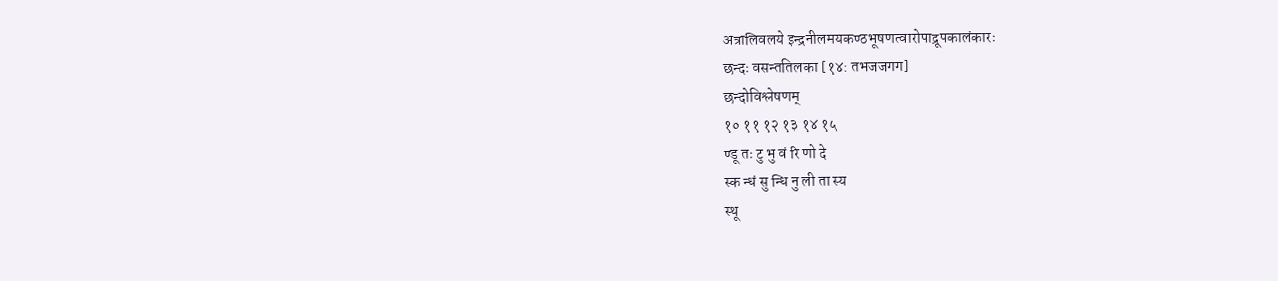अत्रालिवलये इन्द्रनीलमयकण्ठभूषणत्वारोपाद्रूपकालंकारः
छन्दः वसन्ततिलका [१४: तभजजगग]
छन्दोविश्लेषणम्
१० ११ १२ १३ १४ १५
ण्डू तः टु भु वं रि णो दे
स्क न्धं सु न्धि नु ली ता स्य
स्थू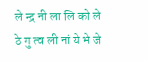ले न्द्र नी ला लि को ले
ठे गु त्व ली नां ये भे जे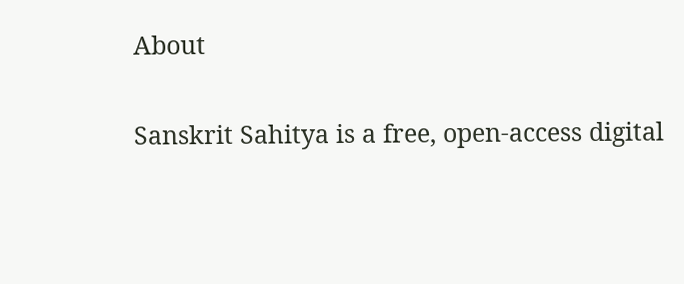About

Sanskrit Sahitya is a free, open-access digital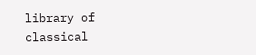library of classical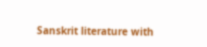Sanskrit literature with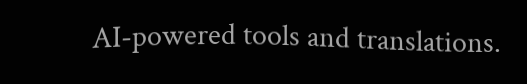AI-powered tools and translations.